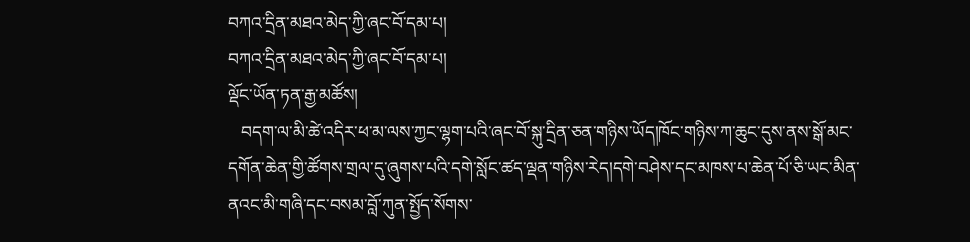བཀའ་དྲིན་མཐའ་མེད་ཀྱི་ཞང་བོ་དམ་པ།
བཀའ་དྲིན་མཐའ་མེད་ཀྱི་ཞང་བོ་དམ་པ།
ལྡོང་ཡོན་ཏན་རྒྱ་མཚོས།
   བདག་ལ་མི་ཚེ་འདིར་ཕ་མ་ལས་ཀྱང་ལྷག་པའི་ཞང་བོ་སྐུ་དྲིན་ཅན་གཉིས་ཡོད།ཁོང་གཉིས་ཀ་ཆུང་དུས་ནས་སྒོ་མང་དགོན་ཆེན་གྱི་ཚོགས་གྲལ་དུ་ཞུགས་པའི་དགེ་སློང་ཚད་ལྡན་གཉིས་རེད།དགེ་བཤེས་དང་མཁས་པ་ཆེན་པོ་ཅི་ཡང་མིན་ནའང་མི་གཞི་དང་བསམ་བློ་ཀུན་སྤྱོད་སོགས་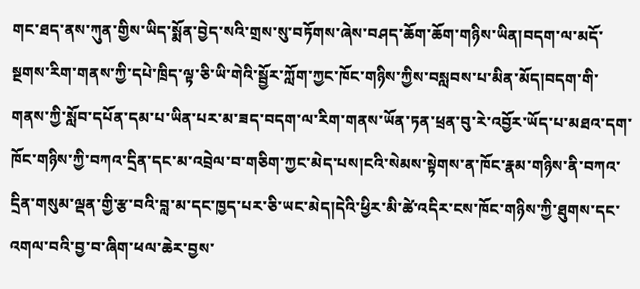གང་ཐད་ནས་ཀུན་གྱིས་ཡིད་སྨོན་བྱེད་སའི་གྲས་སུ་བཏོགས་ཞེས་བཤད་ཆོག་ཆོག་གཉིས་ཡིན།བདག་ལ་མདོ་སྔགས་རིག་གནས་ཀྱི་དཔེ་ཁྲིད་ལྟ་ཅི་ཡི་གེའི་སྦྱོར་ཀློག་ཀྱང་ཁོང་གཉིས་ཀྱིས་བསླབས་པ་མིན་མོད།བདག་གི་གནས་ཀྱི་སློབ་དཔོན་དམ་པ་ཡིན་པར་མ་ཟད་བདག་ལ་རིག་གནས་ཡོན་ཏན་ཕྲན་བུ་རེ་འབྱོར་ཡོད་པ་མཐའ་དག་ཁོང་གཉིས་ཀྱི་བཀའ་དྲིན་དང་མ་འབྲེལ་བ་གཅིག་ཀྱང་མེད་པས།ངའི་སེམས་སྟེགས་ན་ཁོང་རྣམ་གཉིས་ནི་བཀའ་དྲིན་གསུམ་ལྡན་གྱི་རྩ་བའི་བླ་མ་དང་ཁྱད་པར་ཅི་ཡང་མེད།དེའི་ཕྱིར་མི་ཚེ་འདིར་ངས་ཁོང་གཉིས་ཀྱི་ཐུགས་དང་འགལ་བའི་བྱ་བ་ཞིག་ཕལ་ཆེར་བྱས་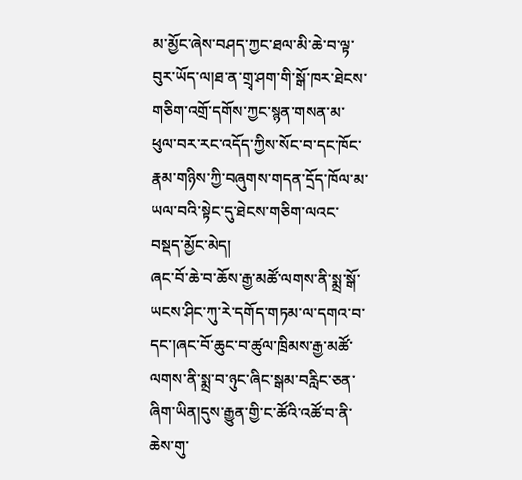མ་མྱོང་ཞེས་བཤད་ཀྱང་ཐལ་མི་ཆེ་བ་ལྟ་བུར་ཡོད་ལ།ཐ་ན་གྲྭ་ཤག་གི་སྒོ་ཁར་ཐེངས་གཅིག་འགྲོ་དགོས་ཀྱང་སྙན་གསན་མ་ཕུལ་བར་རང་འདོད་ཀྱིས་སོང་བ་དང་ཁོང་རྣམ་གཉིས་ཀྱི་བཞུགས་གདན་དྲོད་ཁོལ་མ་ཡལ་བའི་སྟེང་དུ་ཐེངས་གཅིག་ལའང་བསྡད་མྱོང་མེད།
ཞང་བོ་ཆེ་བ་ཆོས་རྒྱ་མཚོ་ལགས་ནི་སྨྲ་སྒོ་ཡངས་ཤིང་ཀུ་རེ་དགོད་གཏམ་ལ་དགའ་བ་དང་།ཞང་བོ་ཆུང་བ་ཚུལ་ཁྲིམས་རྒྱ་མཚོ་ལགས་ནི་སྨྲ་བ་ཉུང་ཞིང་སྒམ་བརླིང་ཅན་ཞིག་ཡིན།དུས་རྒྱུན་གྱི་ང་ཚོའི་འཚོ་བ་ནི་ཆེས་གུ་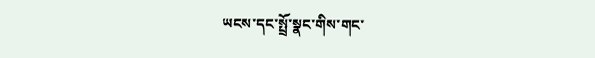ཡངས་དང་སྤྲོ་སྣང་གིས་གང་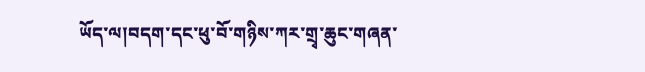ཡོད་ལ།བདག་དང་ཕུ་བོ་གཉིས་ཀར་གྲྭ་ཆུང་གཞན་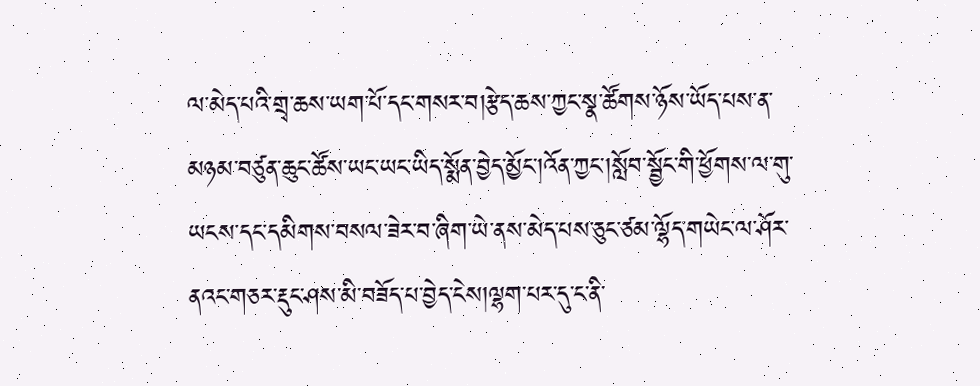ལ་མེད་པའི་གྲྭ་ཆས་ཡག་པོ་དང་གསར་བ།རྩེད་ཆས་ཀྱང་སྣ་ཚོགས་ཉོས་ཡོད་པས་ན་མཉམ་བཙུན་ཆུང་ཚོས་ཡང་ཡང་ཡིད་སྨོན་བྱེད་མྱོང་།འོན་ཀྱང་།སློབ་སྦྱོང་གི་ཕྱོགས་ལ་གུ་ཡངས་དང་དམིགས་བསལ་ཟེར་བ་ཞིག་ཡེ་ནས་མེད་པས་ཅུང་ཙམ་ལྷོད་གཡེང་ལ་ཤོར་ནའང་གཅར་རྡུང་ཤས་མི་བཟོད་པ་བྱེད་ངེས།ལྷག་པར་དུ་ང་ནི་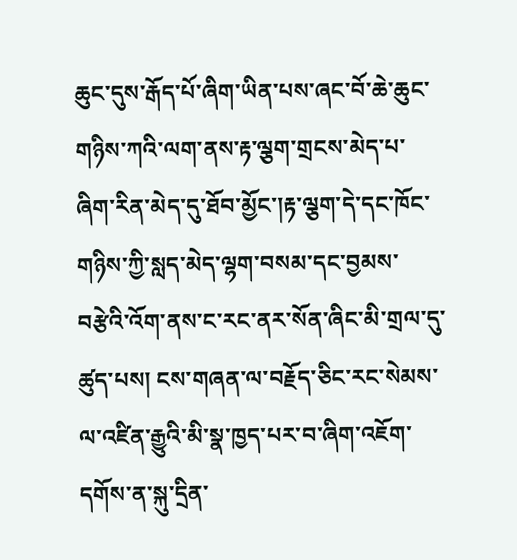ཆུང་དུས་རྒོད་པོ་ཞིག་ཡིན་པས་ཞང་བོ་ཆེ་ཆུང་གཉིས་ཀའི་ལག་ནས་རྟ་ལྕག་གྲངས་མེད་པ་ཞིག་རིན་མེད་དུ་ཐོབ་མྱོང་།རྟ་ལྕག་དེ་དང་ཁོང་གཉིས་ཀྱི་སླད་མེད་ལྷག་བསམ་དང་བྱམས་བརྩེའི་འོག་ནས་ང་རང་ནར་སོན་ཞིང་མི་གྲལ་དུ་ཚུད་པས། ངས་གཞན་ལ་བརྗོད་ཅིང་རང་སེམས་ལ་འཛིན་རྒྱུའི་མི་སྣ་ཁྱད་པར་བ་ཞིག་འཇོག་དགོས་ན་སྐུ་དྲིན་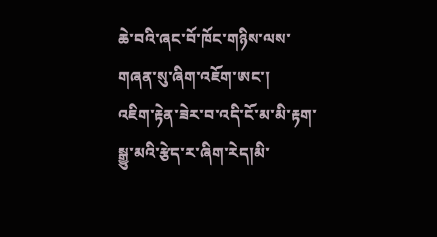ཆེ་བའི་ཞང་བོ་ཁོང་གཉིས་ལས་གཞན་སུ་ཞིག་འཇོག་ཨང་།
འཇིག་རྟེན་ཟེར་བ་འདི་ངོ་མ་མི་རྟག་སྒྱུ་མའི་རྩེད་ར་ཞིག་རེད།མི་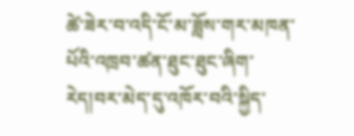ཚེ་ཟེར་བ་འདི་ངོ་མ་ཟློས་གར་མཁན་པོའི་འཁྲབ་ཚན་ཐུང་ཐུང་ཞིག་རེད།བར་མེད་དུ་འཁོར་བའི་སྐྱིད་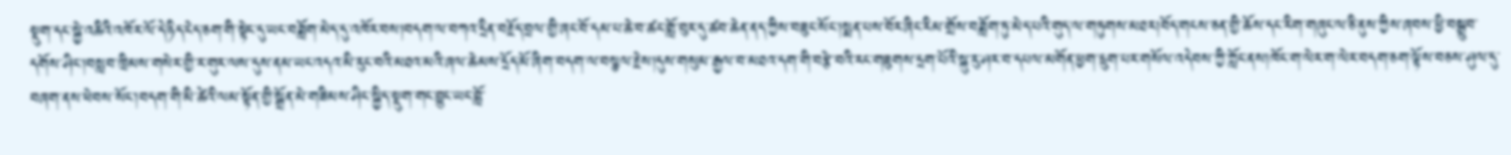སྡུག་དང་སྐྱེ་འཆིའི་འཁོར་ལོ་དེ་ཉིད་ངེད་ཅག་གི་སྟེང་དུ་ཡང་བཟློག་མེད་དུ་འཁོར་བས།བདག་ལ་བཀའ་དྲིན་བརྗོད་བྲལ་གྱི་ཞང་བོ་དམ་པ་ཆེ་བ་ཚང་གློ་བུར་དུ་ཚབ་ཆེན་ནད་ཀྱིས་བཟུང་སོང་།སྨན་པས་བོར་ཞིང་རིམ་གྲོས་བཟློག་ཏུ་མེད་པའི་གུད་ལ་གཏུགས་མཐར།བོད་གངས་ཅན་གྱི་ཆོས་དང་རིག་གཞུང་ལ་ཅི་ནུས་ཀྱིས་ཞབས་ཕྱི་བསྒྲུབ་དགོས་ཤིང་།བསླབ་ཁྲིམས་གསེར་གྱི་ར་གུར་ལས་དུས་ནམ་ཡང་འདའ་མི་རུང་བའི་མཐའ་མའི་ཞལ་ཆེམས་དྲོད་མོ་ཞིག་བདག་ལ་བསྩལ་རྗེས།དུས་གསུམ་རྒྱལ་བ་མཐའ་དག་གི་བརྩེ་བའི་རང་གཟུགས་དྲག་པོའི་སྐུ་རུ་ཤར་བ་དཔལ་མགོན་ཕྱག་དྲུག་པར་གསོལ་འདེབས་ཀྱི་ཀློང་ནས།ཁོང་ག་ལེར་ག་ལེར་བདག་ཅག་ལྟོས་བཅས་ཤུལ་དུ་བཞག་ནས་ཕེབས་སོང་།བདག་གི་མི་ཚེའི་ལམ་སྟོན་གྱི་སྒྲོན་མེ་གཟིམས་ཤིང་སྐྱིད་སྡུག་གང་བྱུང་ཡང་བློ་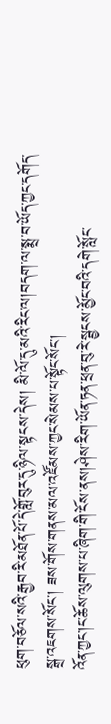ཕུག་བཅོལ་སའི་རྒྱབ་རི་མཐོན་པོ་དེ་གློ་བུར་དུ་ཉིལ་སྟངས་དེས། མི་ལོ་དུ་མའི་རིང་ལ།བདག་ལ་སྨྲ་བ་ཡོད་ཀྱང་དགོད་སྒྲ་འཇགས་སོང་། ཟས་གོས་གནས་མལ་འཛོམས་ཀྱང་སེམས་པ་སྟོང་སོང་།
འོན་ཀྱང་།ང་ཆོས་ལུགས་པ་ཞིག་གི་ངོས་ནས།ཤེས་རིག་ཡོན་ཏན་ཕྲན་བུ་རེ་སྦྱངས་མྱོང་བའི་དགེ་སློང་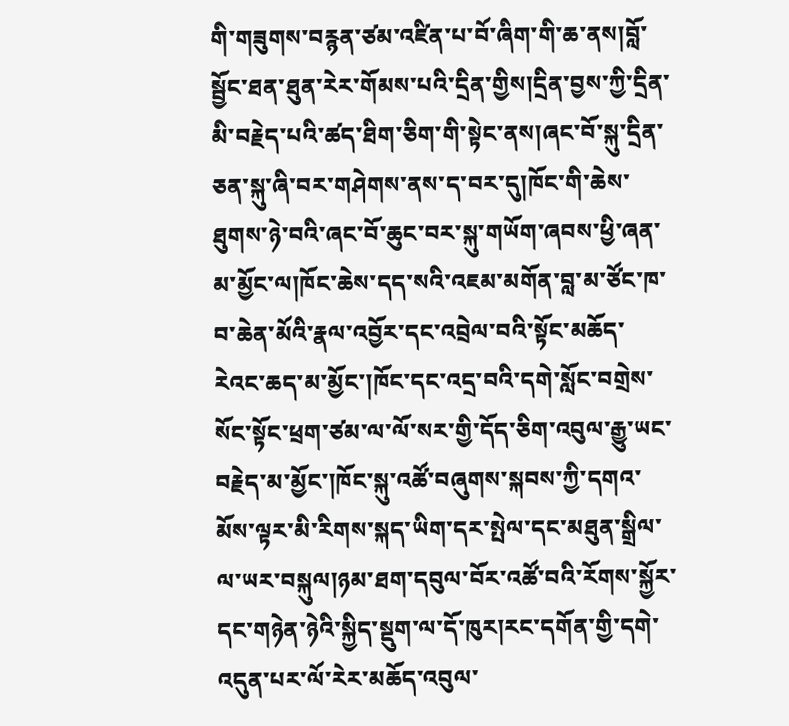གི་གཟུགས་བརྙན་ཙམ་འཛིན་པ་བོ་ཞིག་གི་ཆ་ནས།བློ་སྦྱོང་ཐན་ཐུན་རེར་གོམས་པའི་དྲིན་གྱིས།དྲིན་བྱས་ཀྱི་དྲིན་མི་བརྗེད་པའི་ཚད་ཐིག་ཅིག་གི་སྟེང་ནས།ཞང་བོ་སྐུ་དྲིན་ཅན་སྐུ་ཞི་བར་གཤེགས་ནས་ད་བར་དུ།ཁོང་གི་ཆེས་ཐུགས་ཉེ་བའི་ཞང་བོ་ཆུང་བར་སྐུ་གཡོག་ཞབས་ཕྱི་ཞན་མ་མྱོང་ལ།ཁོང་ཆེས་དད་སའི་འཇམ་མགོན་བླ་མ་ཙོང་ཁ་བ་ཆེན་མོའི་རྣལ་འབྱོར་དང་འབྲེལ་བའི་སྟོང་མཆོད་རེའང་ཆད་མ་མྱོང་།ཁོང་དང་འདྲ་བའི་དགེ་སློང་བགྲེས་སོང་སྟོང་ཕྲག་ཙམ་ལ་ལོ་སར་གྱི་དོད་ཅིག་འབུལ་རྒྱུ་ཡང་བརྗེད་མ་མྱོང་།ཁོང་སྐུ་འཚོ་བཞུགས་སྐབས་ཀྱི་དགའ་མོས་ལྟར་མི་རིགས་སྐད་ཡིག་དར་སྤེལ་དང་མཐུན་སྒྲིལ་ལ་ཡར་བསྐུལ།ཉམ་ཐག་དབུལ་བོར་འཚོ་བའི་རོགས་སྐྱོར་དང་གཉེན་ཉེའི་སྐྱིད་སྡུག་ལ་དོ་ཁུར།རང་དགོན་གྱི་དགེ་འདུན་པར་ལོ་རེར་མཆོད་འབུལ་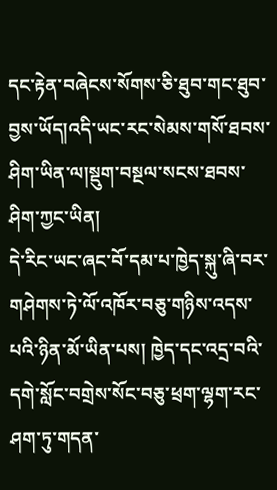དང་རྟེན་བཞེངས་སོགས་ཅི་ཐུབ་གང་ཐུབ་བྱས་ཡོད།འདི་ཡང་རང་སེམས་གསོ་ཐབས་ཤིག་ཡིན་ལ།སྡུག་བསྔལ་སངས་ཐབས་ཤིག་ཀྱང་ཡིན།
དེ་རིང་ཡང་ཞང་བོ་དམ་པ་ཁྱེད་སྐུ་ཞི་བར་གཤེགས་ཏེ་ལོ་འཁོར་བཅུ་གཉིས་འདས་པའི་ཉིན་མོ་ཡིན་པས། ཁྱེད་དང་འདྲ་བའི་དགེ་སློང་བགྲེས་སོང་བཅུ་ཕྲག་ལྷག་རང་ཤག་ཏུ་གདན་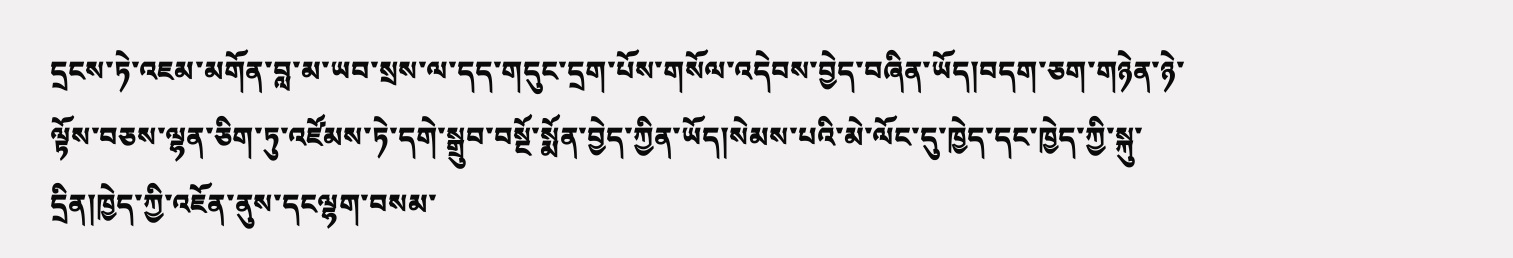དྲངས་ཏེ་འཇམ་མགོན་བླ་མ་ཡབ་སྲས་ལ་དད་གདུང་དྲག་པོས་གསོལ་འདེབས་བྱེད་བཞིན་ཡོད།བདག་ཅག་གཉེན་ཉེ་ལྟོས་བཅས་ལྷན་ཅིག་ཏུ་འཛོམས་ཏེ་དགེ་སྒྲུབ་བསྔོ་སྨོན་བྱེད་ཀྱིན་ཡོད།སེམས་པའི་མེ་ལོང་དུ་ཁྱེད་དང་ཁྱེད་ཀྱི་སྐུ་དྲིན།ཁྱེད་ཀྱི་འཇོན་ནུས་དངལྷག་བསམ་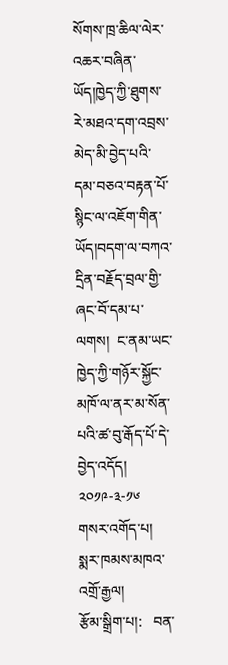སོགས་ཁྲ་ཆིལ་ལེར་འཆར་བཞིན་ཡོད།ཁྱེད་ཀྱི་ཐུགས་རེ་མཐའ་དག་འབྲས་མེད་མི་བྱེད་པའི་དམ་བཅའ་བརྟན་པོ་སྙིང་ལ་འཇོག་གིན་ཡོད།བདག་ལ་བཀའ་དྲིན་བརྗོད་བྲལ་གྱི་ཞང་བོ་དམ་པ་ལགས།  ང་ནམ་ཡང་ཁྱེད་ཀྱི་གཉོར་སྐྱོང་མཁོ་ལ་ནར་མ་སོན་པའི་ཚ་བུ་རྒོད་པོ་དེ་བྱེད་འདོད།
༢༠༡༩-༣-༡༦
གསར་འགོད་པ། སྨར་ཁམས་མཁའ་འགྲོ་རྒྱལ།
རྩོམ་སྒྲིག་པ།:   བན་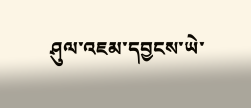ཤུལ་འཇམ་དབྱངས་ཡེ་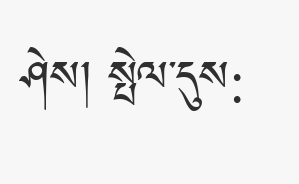ཤེས། སྤེལ་དུས: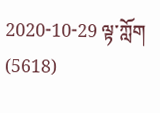2020-10-29 ལྟ་ཀློག (5618)